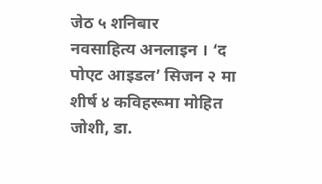जेठ ५ शनिबार
नवसाहित्य अनलाइन । ‘द पोएट आइडल’ सिजन २ मा शीर्ष ४ कविहरूमा मोहित जोशी, डा.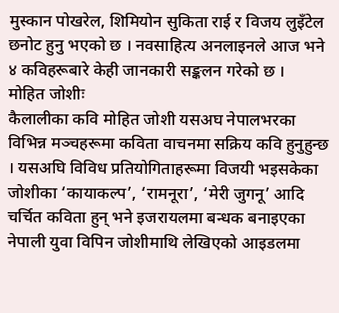मुस्कान पोखरेल, शिमियोन सुकिता राई र विजय लुइँटेल छनोट हुनु भएको छ । नवसाहित्य अनलाइनले आज भने ४ कविहरूबारे केही जानकारी सङ्कलन गरेको छ ।
मोहित जोशीः
कैलालीका कवि मोहित जोशी यसअघ नेपालभरका विभिन्न मञ्चहरूमा कविता वाचनमा सक्रिय कवि हुनुहुन्छ । यसअघि विविध प्रतियोगिताहरूमा विजयी भइसकेका जोशीका ‘कायाकल्प’, ‘रामनूरा’, ‘मेरी जुगनू’ आदि चर्चित कविता हुन् भने इजरायलमा बन्धक बनाइएका नेपाली युवा विपिन जोशीमाथि लेखिएको आइडलमा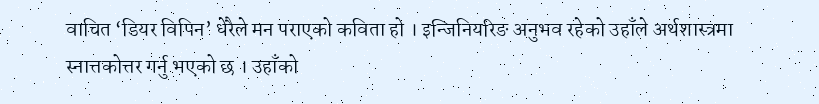वाचित ‘डियर विपिन’ धेरैले मन पराएको कविता हो । इन्जिनियरिङ अनुभव रहेको उहाँले अर्थशास्त्रमा स्नात्तकोत्तर गर्नु भएको छ । उहाँको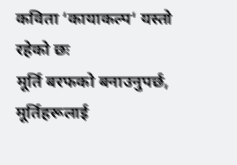कविता ‘कायाकल्प‘ यस्तो रहेको छः
मूर्ति बरफको बनाउनुपर्छ,
मूर्तिहरूलाई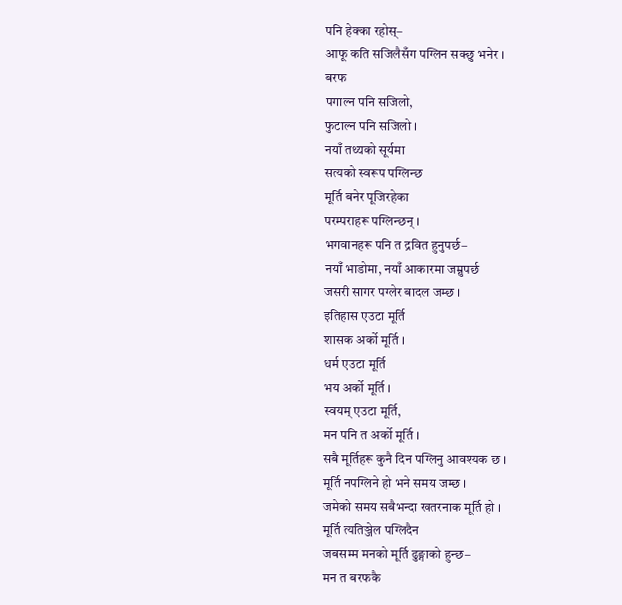पनि हेक्का रहोस्–
आफू कति सजिलैसँग पग्लिन सक्छु भनेर ।
बरफ
पगाल्न पनि सजिलो,
फुटाल्न पनि सजिलो ।
नयाँ तथ्यको सूर्यमा
सत्यको स्वरूप पग्लिन्छ
मूर्ति बनेर पूजिरहेका
परम्पराहरू पग्लिन्छन् ।
भगवानहरू पनि त द्रवित हुनुपर्छ–
नयाँ भाडोमा, नयाँ आकारमा जम्नुपर्छ
जसरी सागर पग्लेर बादल जम्छ ।
इतिहास एउटा मूर्ति
शासक अर्को मूर्ति ।
धर्म एउटा मूर्ति
भय अर्को मूर्ति ।
स्वयम् एउटा मूर्ति,
मन पनि त अर्को मूर्ति ।
सबै मूर्तिहरू कुनै दिन पग्लिनु आवश्यक छ ।
मूर्ति नपग्लिने हो भने समय जम्छ ।
जमेको समय सबैभन्दा खतरनाक मूर्ति हो ।
मूर्ति त्यतिञ्जेल पग्लिदैन
जबसम्म मनको मूर्ति ढुङ्गाको हुन्छ–
मन त बरफकै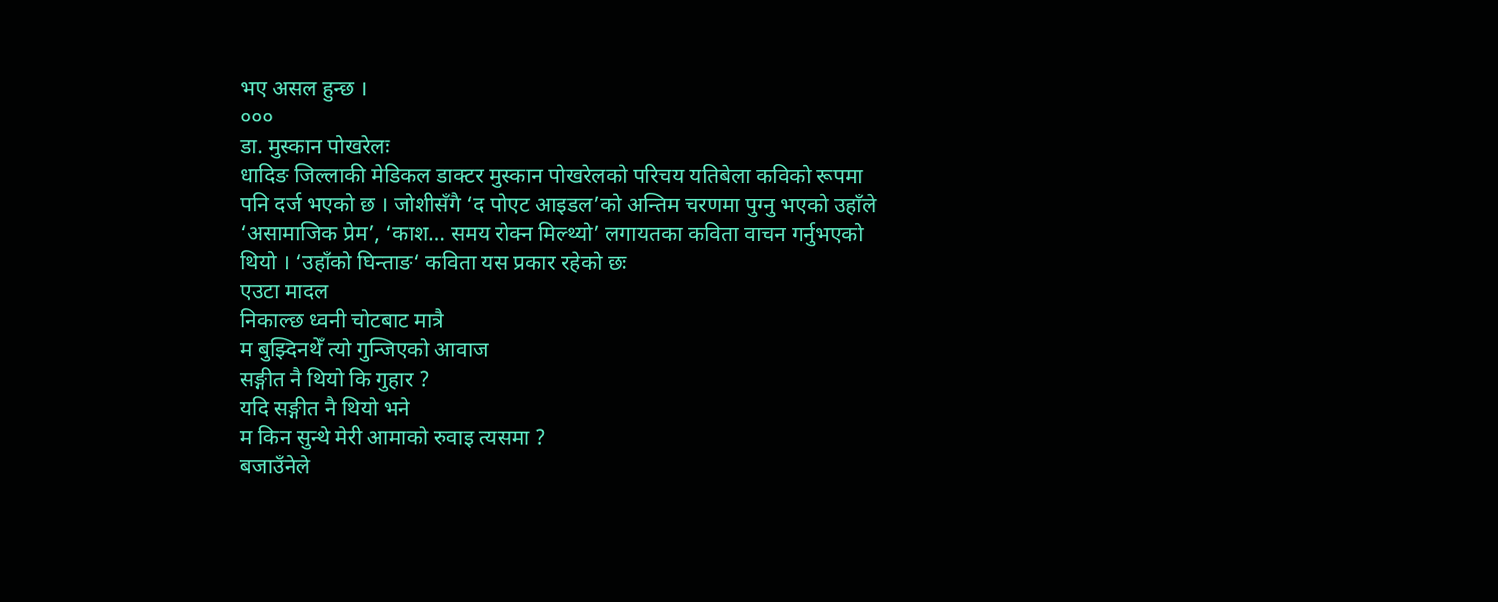भए असल हुन्छ ।
०००
डा. मुस्कान पोखरेलः
धादिङ जिल्लाकी मेडिकल डाक्टर मुस्कान पोखरेलको परिचय यतिबेला कविको रूपमा पनि दर्ज भएको छ । जोशीसँगै ‘द पोएट आइडल’को अन्तिम चरणमा पुग्नु भएको उहाँले ‘असामाजिक प्रेम’, ‘काश… समय रोक्न मिल्थ्यो’ लगायतका कविता वाचन गर्नुभएको थियो । ‘उहाँको घिन्ताङ‘ कविता यस प्रकार रहेको छः
एउटा मादल
निकाल्छ ध्वनी चोटबाट मात्रै
म बुझ्दिनथेँ त्यो गुन्जिएको आवाज
सङ्गीत नै थियो कि गुहार ?
यदि सङ्गीत नै थियो भने
म किन सुन्थे मेरी आमाको रुवाइ त्यसमा ?
बजाउँनेले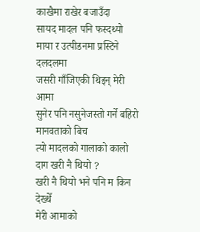काखैमा राखेर बजाउँदा
सायद मादल पनि फस्दथ्यो
माया र उत्पीडनमा प्रस्टिने दलदलमा
जसरी गाँजिएकी थिइन् मेरी आमा
सुनेर पनि नसुनेजस्तो गर्ने बहिरो मानवताको बिच
त्यो मादलको गालाको कालो दाग खरी नै थियो ?
खरी नै थियो भने पनि म किन देख्थेँ
मेरी आमाको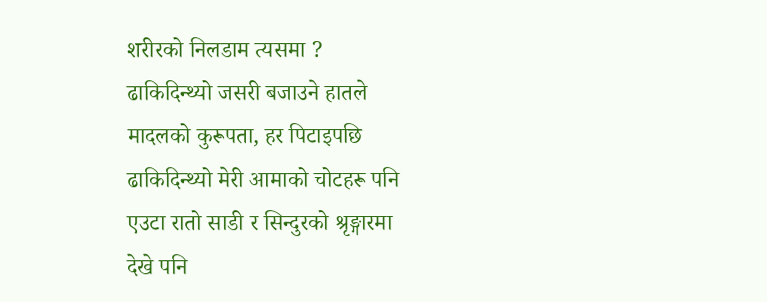शरीरको निलडाम त्यसमा ?
ढाकिदिन्थ्यो जसरी बजाउने हातले
मादलको कुरूपता, हर पिटाइपछि
ढाकिदिन्थ्यो मेरी आमाको चोटहरू पनि
एउटा रातो साडी र सिन्दुरको श्रृङ्गारमा
देखे पनि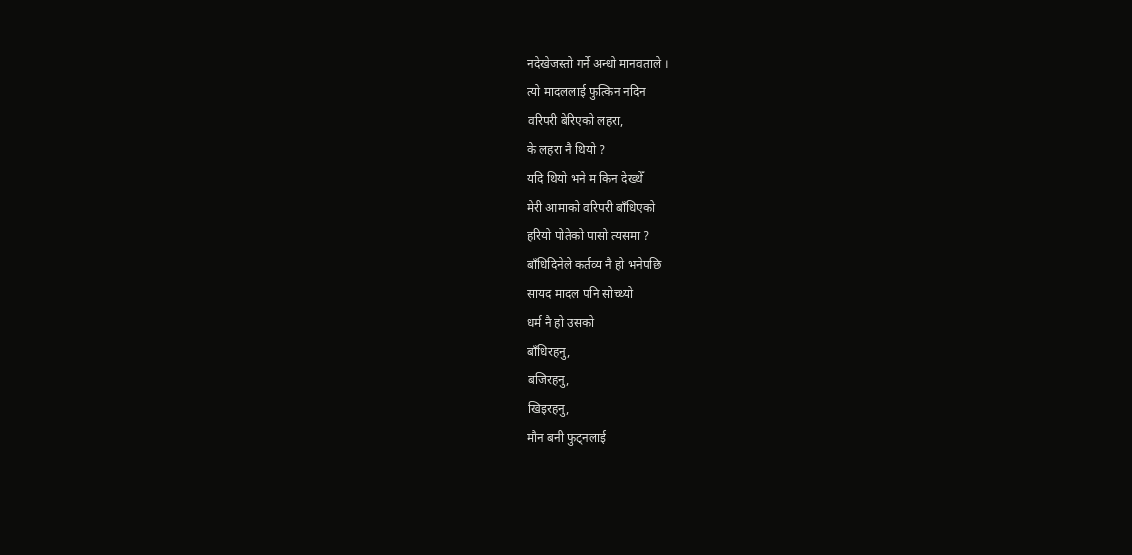नदेखेजस्तो गर्ने अन्धो मानवताले ।
त्यो मादललाई फुत्किन नदिन
वरिपरी बेरिएको लहरा,
के लहरा नै थियो ?
यदि थियो भने म किन देख्थेँ
मेरी आमाको वरिपरी बाँधिएको
हरियो पोतेको पासो त्यसमा ?
बाँधिदिनेले कर्तव्य नै हो भनेपछि
सायद मादल पनि सोच्थ्यो
धर्म नै हो उसको
बाँधिरहनु,
बजिरहनु,
खिइरहनु,
मौन बनी फुट्नलाई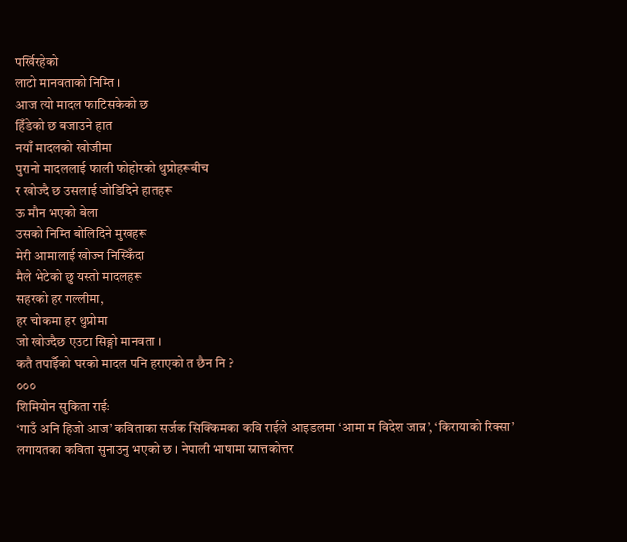पर्खिरहेको
लाटो मानवताको निम्ति ।
आज त्यो मादल फाटिसकेको छ
हिँडेको छ बजाउने हात
नयाँ मादलको खोजीमा
पुरानो मादललाई फाली फोहोरको थुप्रोहरूबीच
र खोज्दै छ उसलाई जोडिदिने हातहरू
ऊ मौन भएको बेला
उसको निम्ति बोलिदिने मुखहरू
मेरी आमालाई खोज्न निस्किँदा
मैले भेटेको छु यस्तो मादलहरू
सहरको हर गल्लीमा,
हर चोकमा हर थुप्रोमा
जो खोज्दैछ एउटा सिङ्गो मानवता ।
कतै तपाईँको घरको मादल पनि हराएको त छैन नि ?
०००
शिमियोन सुकिता राईः
‘गाउँ अनि हिजो आज’ कविताका सर्जक सिक्किमका कवि राईले आइडलमा ‘आमा म विदेश जान्न’, ‘किरायाको रिक्सा’ लगायतका कविता सुनाउनु भएको छ । नेपाली भाषामा स्नात्तकोत्तर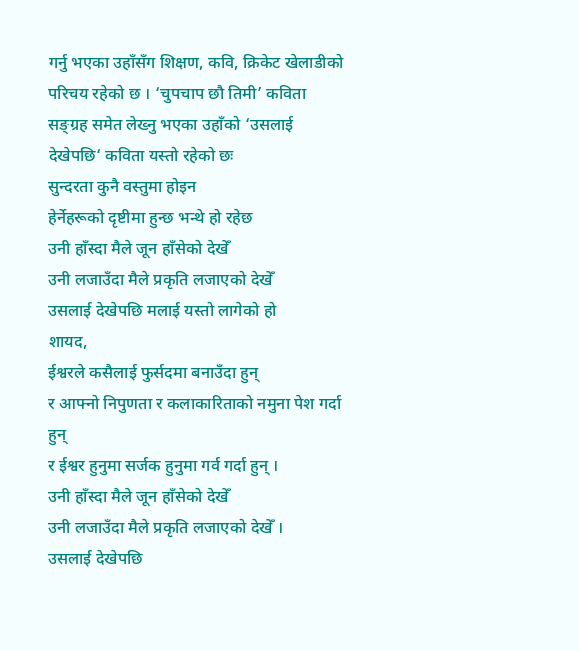गर्नु भएका उहाँसँग शिक्षण, कवि, क्रिकेट खेलाडीको परिचय रहेको छ । ‘चुपचाप छौ तिमी’ कविता सङ्ग्रह समेत लेख्नु भएका उहाँको ‘उसलाई देखेपछि‘ कविता यस्तो रहेको छः
सुन्दरता कुनै वस्तुमा होइन
हेर्नेहरूको दृष्टीमा हुन्छ भन्थे हो रहेछ
उनी हाँस्दा मैले जून हाँसेको देखेँ
उनी लजाउँदा मैले प्रकृति लजाएको देखेँ
उसलाई देखेपछि मलाई यस्तो लागेको हो
शायद,
ईश्वरले कसैलाई फुर्सदमा बनाउँदा हुन्
र आफ्नो निपुणता र कलाकारिताको नमुना पेश गर्दा हुन्
र ईश्वर हुनुमा सर्जक हुनुमा गर्व गर्दा हुन् ।
उनी हाँस्दा मैले जून हाँसेको देखेँ
उनी लजाउँदा मैले प्रकृति लजाएको देखेँ ।
उसलाई देखेपछि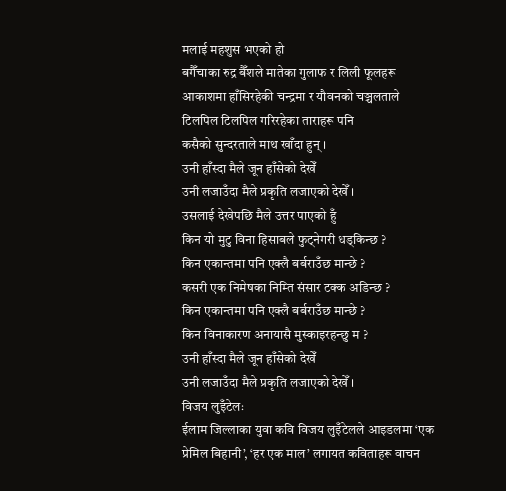मलाई महशुस भएको हो
बगैँचाका रुद्र बैँशले मातेका गुलाफ र लिली फूलहरू
आकाशमा हाँसिरहेकी चन्द्रमा र यौवनको चञ्चलताले
टिलपिल टिलपिल गरिरहेका ताराहरू पनि
कसैको सुन्दरताले माथ खाँदा हुन् ।
उनी हाँस्दा मैले जून हाँसेको देखेँ
उनी लजाउँदा मैले प्रकृति लजाएको देखेँ ।
उसलाई देखेपछि मैले उत्तर पाएको हुँ
किन यो मुटु विना हिसाबले फुट्नेगरी धड्किन्छ ?
किन एकान्तमा पनि एक्लै बर्बराउँछ मान्छे ?
कसरी एक निमेषका निम्ति संसार टक्क अडिन्छ ?
किन एकान्तमा पनि एक्लै बर्बराउँछ मान्छे ?
किन विनाकारण अनायासै मुस्काइरहन्छु म ?
उनी हाँस्दा मैले जून हाँसेको देखेँ
उनी लजाउँदा मैले प्रकृति लजाएको देखेँ ।
विजय लुइँटेलः
ईलाम जिल्लाका युवा कवि विजय लुइँटेलले आइडलमा ‘एक प्रेमिल बिहानी’, ‘हर एक माल’ लगायत कविताहरू वाचन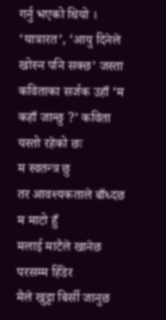गर्नु भएको थियो । ‘यात्रारत’, ‘आयु दिनेले खोस्न पनि सक्छ’ जस्ता कविताका सर्जक उहाँ ‘म कहाँ जान्छु ?’ कविता यस्तो रहेको छः
म स्वतन्त्र छु
तर आवश्यकताले बाँध्दछ
म माटो हुँ
मलाई माटैले खानेछ
परसम्म हिँडेर
मैले खुट्टा बिर्सी जानुछ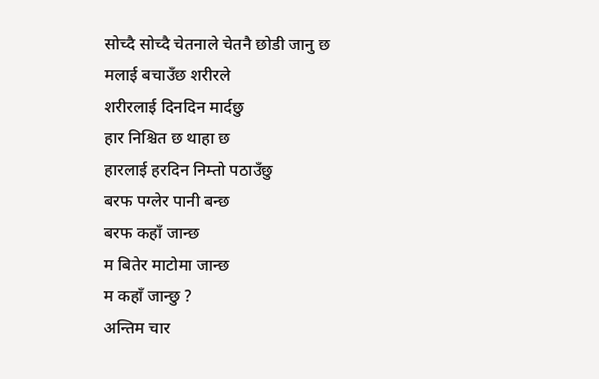सोच्दै सोच्दै चेतनाले चेतनै छोडी जानु छ
मलाई बचाउँछ शरीरले
शरीरलाई दिनदिन मार्दछु
हार निश्चित छ थाहा छ
हारलाई हरदिन निम्तो पठाउँछु
बरफ पग्लेर पानी बन्छ
बरफ कहाँ जान्छ
म बितेर माटोमा जान्छ
म कहाँ जान्छु ?
अन्तिम चार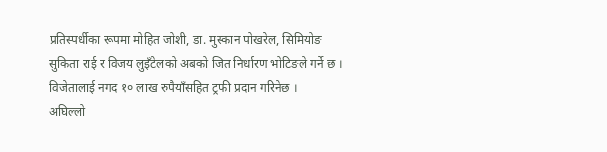प्रतिस्पर्धीका रूपमा मोहित जोशी, डा. मुस्कान पोखरेल, सिमियोङ सुकिता राई र विजय लुइँटेलको अबको जित निर्धारण भोटिङले गर्ने छ । विजेतालाई नगद १० लाख रुपैयाँसहित ट्रफी प्रदान गरिनेछ ।
अघिल्लो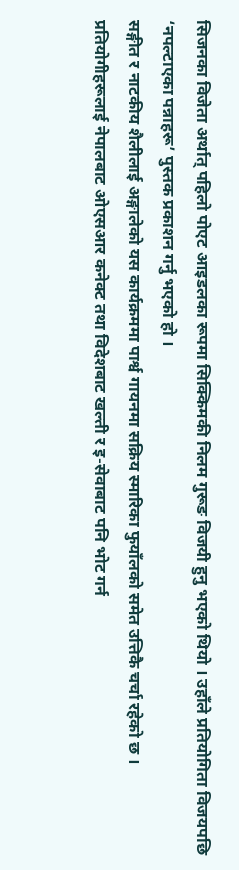सिजनका विजेता अर्थात् पहिलो पोएट आइडलका रूपमा सिक्किमकी निलम गुरूङ विजयी हुनु भएको थियो । उहाँले प्रतियोगिता विजयपछि ‘नपल्टाएका पन्नाहरू’ पुस्तक प्रकाशन गर्नु भएको हो ।
सङ्गीत र नाटकीय शैलीलाई अङ्गालेको यस कार्यक्रममा पार्श्व गायनमा सक्रिय स्मारिका फुयाँलको समेत उत्तिकै चर्चा रहेको छ ।
प्रतियोगीहरूलाई नेपालबाट ओएसआर कनेक्ट तथा विदेशबाट खल्ती र इ-सेवाबाट पनि भोट गर्न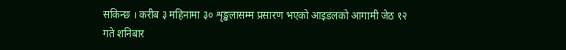सकिन्छ । करीब ३ महिनामा ३० शृङ्खलासम्म प्रसारण भएको आइडलको आगामी जेठ १२ गते शनिबार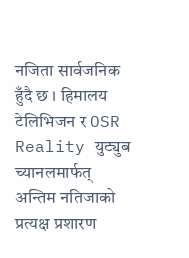नजिता सार्वजनिक हुँदै छ । हिमालय टेलिभिजन र OSR Reality युट्युब च्यानलमार्फत् अन्तिम नतिजाको प्रत्यक्ष प्रशारण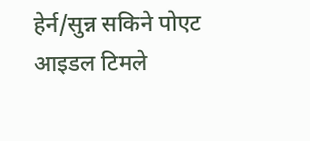हेर्न/सुन्न सकिने पोएट आइडल टिमले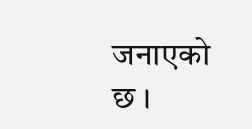जनाएको छ ।